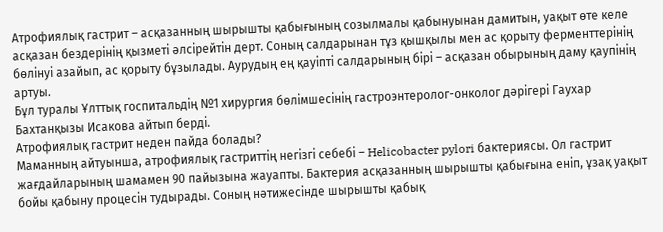Атрофиялық гастрит – асқазанның шырышты қабығының созылмалы қабынуынан дамитын, уақыт өте келе асқазан бездерінің қызметі әлсірейтін дерт. Соның салдарынан тұз қышқылы мен ас қорыту ферменттерінің бөлінуі азайып, ас қорыту бұзылады. Аурудың ең қауіпті салдарының бірі – асқазан обырының даму қаупінің артуы.
Бұл туралы Ұлттық госпитальдің №1 хирургия бөлімшесінің гастроэнтеролог-онколог дәрігері Гаухар Бахтанқызы Исакова айтып берді.
Атрофиялық гастрит неден пайда болады?
Маманның айтуынша, атрофиялық гастриттің негізгі себебі – Helicobacter pylori бактериясы. Ол гастрит жағдайларының шамамен 90 пайызына жауапты. Бактерия асқазанның шырышты қабығына еніп, ұзақ уақыт бойы қабыну процесін тудырады. Соның нәтижесінде шырышты қабық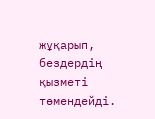жұқарып, бездердің қызметі төмендейді.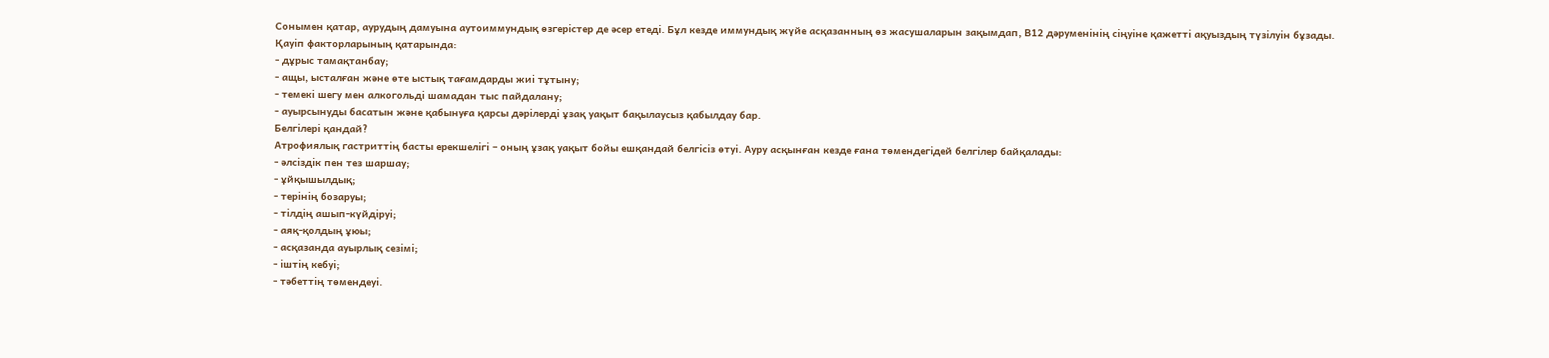Сонымен қатар, аурудың дамуына аутоиммундық өзгерістер де әсер етеді. Бұл кезде иммундық жүйе асқазанның өз жасушаларын зақымдап, В12 дәруменінің сіңуіне қажетті ақуыздың түзілуін бұзады.
Қауіп факторларының қатарында:
- дұрыс тамақтанбау;
- ащы, ысталған және өте ыстық тағамдарды жиі тұтыну;
- темекі шегу мен алкогольді шамадан тыс пайдалану;
- ауырсынуды басатын және қабынуға қарсы дәрілерді ұзақ уақыт бақылаусыз қабылдау бар.
Белгілері қандай?
Атрофиялық гастриттің басты ерекшелігі – оның ұзақ уақыт бойы ешқандай белгісіз өтуі. Ауру асқынған кезде ғана төмендегідей белгілер байқалады:
- әлсіздік пен тез шаршау;
- ұйқышылдық;
- терінің бозаруы;
- тілдің ашып-күйдіруі;
- аяқ-қолдың ұюы;
- асқазанда ауырлық сезімі;
- іштің кебуі;
- тәбеттің төмендеуі.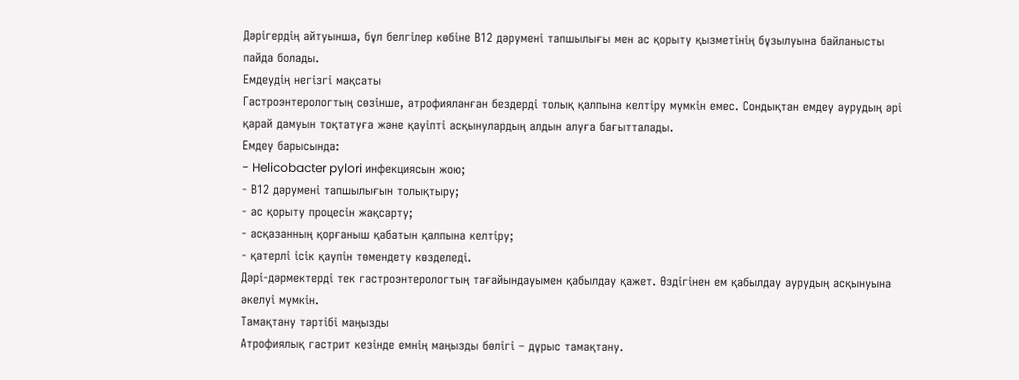Дәрігердің айтуынша, бұл белгілер көбіне В12 дәрумені тапшылығы мен ас қорыту қызметінің бұзылуына байланысты пайда болады.
Емдеудің негізгі мақсаты
Гастроэнтерологтың сөзінше, атрофияланған бездерді толық қалпына келтіру мүмкін емес. Сондықтан емдеу аурудың әрі қарай дамуын тоқтатуға және қауіпті асқынулардың алдын алуға бағытталады.
Емдеу барысында:
- Helicobacter pylori инфекциясын жою;
- В12 дәрумені тапшылығын толықтыру;
- ас қорыту процесін жақсарту;
- асқазанның қорғаныш қабатын қалпына келтіру;
- қатерлі ісік қаупін төмендету көзделеді.
Дәрі-дәрмектерді тек гастроэнтерологтың тағайындауымен қабылдау қажет. Өздігінен ем қабылдау аурудың асқынуына әкелуі мүмкін.
Тамақтану тәртібі маңызды
Атрофиялық гастрит кезінде емнің маңызды бөлігі – дұрыс тамақтану.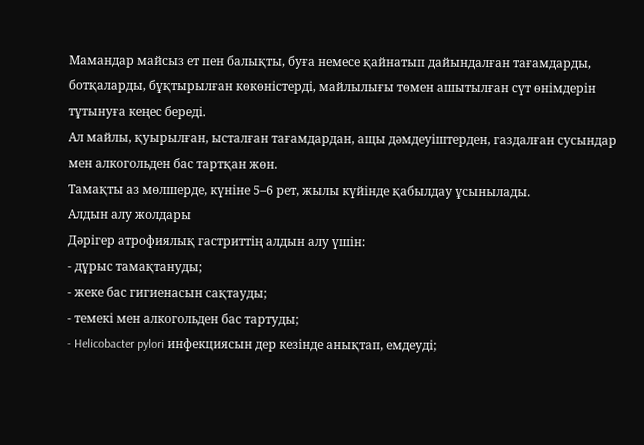Мамандар майсыз ет пен балықты, буға немесе қайнатып дайындалған тағамдарды, ботқаларды, бұқтырылған көкөністерді, майлылығы төмен ашытылған сүт өнімдерін тұтынуға кеңес береді.
Ал майлы, қуырылған, ысталған тағамдардан, ащы дәмдеуіштерден, газдалған сусындар мен алкогольден бас тартқан жөн.
Тамақты аз мөлшерде, күніне 5–6 рет, жылы күйінде қабылдау ұсынылады.
Алдын алу жолдары
Дәрігер атрофиялық гастриттің алдын алу үшін:
- дұрыс тамақтануды;
- жеке бас гигиенасын сақтауды;
- темекі мен алкогольден бас тартуды;
- Helicobacter pylori инфекциясын дер кезінде анықтап, емдеуді;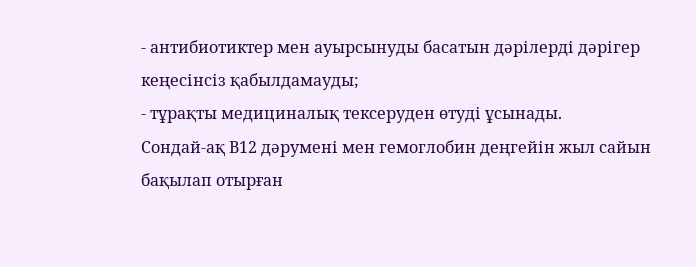- антибиотиктер мен ауырсынуды басатын дәрілерді дәрігер кеңесінсіз қабылдамауды;
- тұрақты медициналық тексеруден өтуді ұсынады.
Сондай-ақ В12 дәрумені мен гемоглобин деңгейін жыл сайын бақылап отырған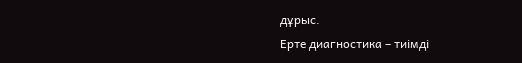дұрыс.
Ерте диагностика – тиімді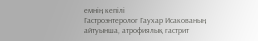емнің кепілі
Гастроэнтеролог Гаухар Исакованың айтуынша, атрофиялық гастрит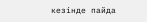кезінде пайда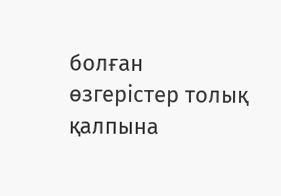болған өзгерістер толық қалпына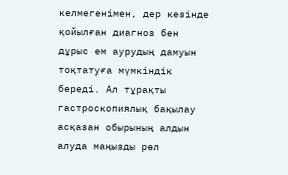келмегенімен, дер кезінде қойылған диагноз бен дұрыс ем аурудың дамуын тоқтатуға мүмкіндік береді. Ал тұрақты гастроскопиялық бақылау асқазан обырының алдын алуда маңызды рөл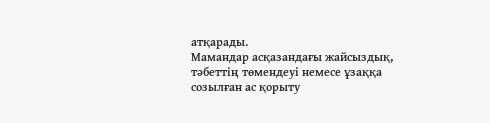атқарады.
Мамандар асқазандағы жайсыздық, тәбеттің төмендеуі немесе ұзаққа созылған ас қорыту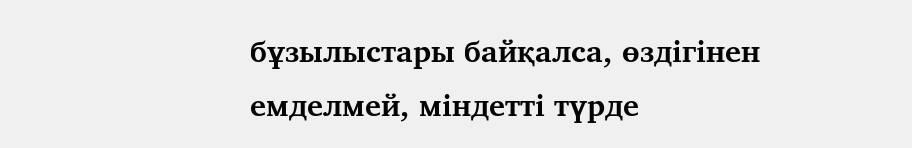бұзылыстары байқалса, өздігінен емделмей, міндетті түрде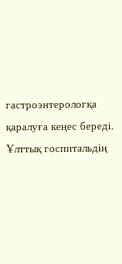гастроэнтерологқа қаралуға кеңес береді.
Ұлттық госпитальдің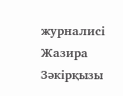журналисі Жазира Зәкірқызы